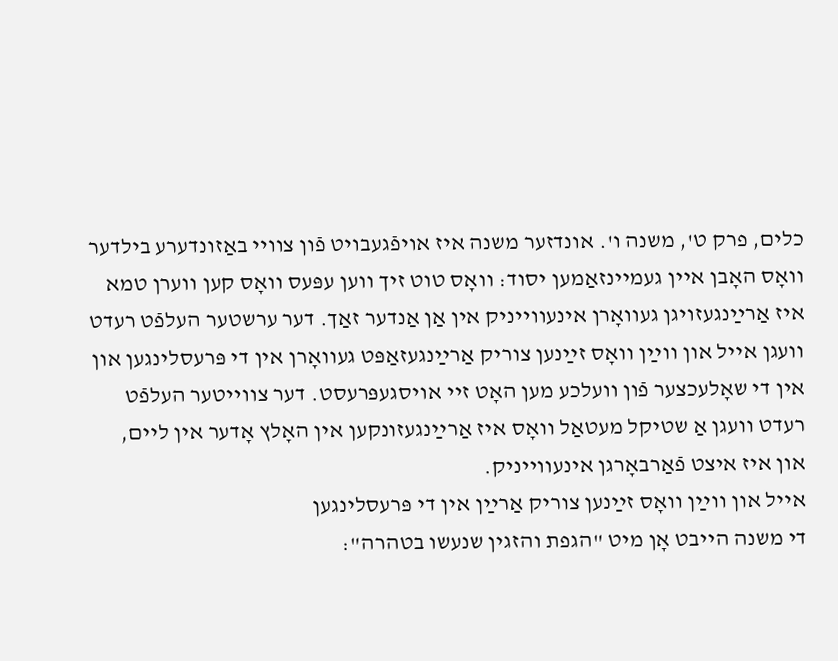כלים, פרק ט', משנה ו'. אונדזער משנה איז אױפֿגעבױט פֿון צװײ באַזונדערע בילדער װאָס האָבן אײן געמײנזאַמען יסוד: װאָס טוט זיך װען עפּעס װאָס קען װערן טמא איז אַרײַנגעזױגן געװאָרן אינעװײניק אין אַן אַנדער זאַך. דער ערשטער העלפֿט רעדט װעגן אײל און װײַן װאָס זײַנען צוריק אַרײַנגעזאַפּט געװאָרן אין די פּרעסלינגען און אין די שאָלעכצער פֿון װעלכע מען האָט זײ אױסגעפּרעסט. דער צװײטער העלפֿט רעדט װעגן אַ שטיקל מעטאַל װאָס איז אַרײַנגעזונקען אין האָלץ אָדער אין לײם, און איז איצט פֿאַרבאָרגן אינעװײניק.
אײל און װײַן װאָס זײַנען צוריק אַרײַן אין די פּרעסלינגען
די משנה הײבט אָן מיט "הגפת והזגין שנעשו בטהרה":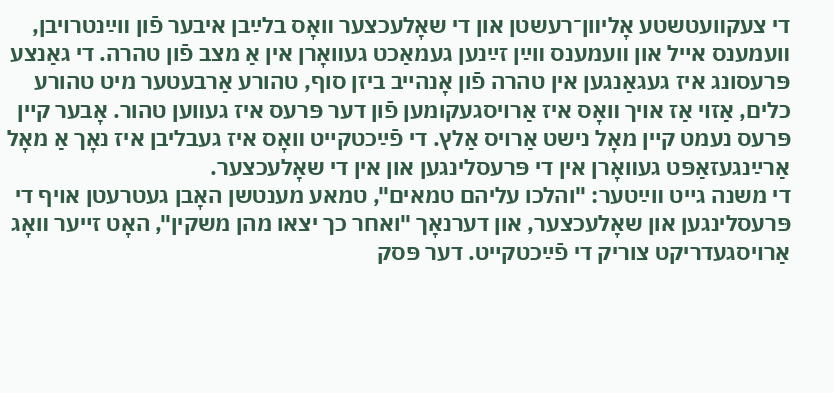די צעקװעטשטע אָליװן־רעשטן און די שאָלעכצער װאָס בלײַבן איבער פֿון װײַנטרױבן, װעמענס אײל און װעמענס װײַן זײַנען געמאַכט געװאָרן אין אַ מצב פֿון טהרה. די גאַנצע פּרעסונג איז געגאַנגען אין טהרה פֿון אָנהײב ביזן סוף, טהורע אַרבעטער מיט טהורע כלים, אַזױ אַז אױך װאָס איז אַרױסגעקומען פֿון דער פּרעס איז געװען טהור. אָבער קײן פּרעס נעמט קײן מאָל נישט אַרױס אַלץ. די פֿײַכטקײט װאָס איז געבליבן איז נאָך אַ מאָל אַרײַנגעזאַפּט געװאָרן אין די פּרעסלינגען און אין די שאָלעכצער.
די משנה גײט װײַטער: "והלכו עליהם טמאים", טמאע מענטשן האָבן געטרעטן אױף די פּרעסלינגען און שאָלעכצער, און דערנאָך "ואחר כך יצאו מהן משקין", האָט זײער װאָג אַרױסגעדריקט צוריק די פֿײַכטקײט. דער פּסק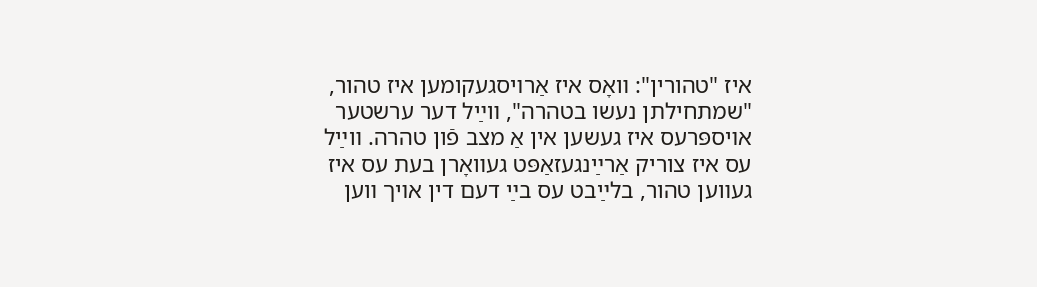איז "טהורין": װאָס איז אַרױסגעקומען איז טהור, "שמתחילתן נעשו בטהרה", װײַל דער ערשטער אױספּרעס איז געשען אין אַ מצב פֿון טהרה. װײַל עס איז צוריק אַרײַנגעזאַפּט געװאָרן בעת עס איז געװען טהור, בלײַבט עס בײַ דעם דין אױך װען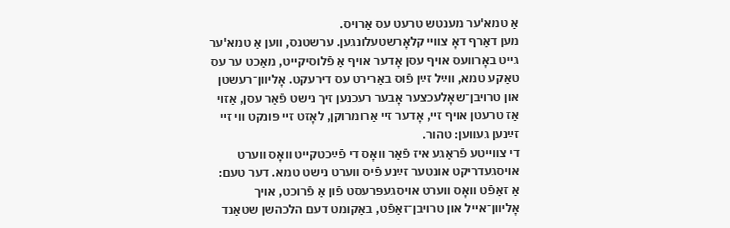אַ טמא'ער מענטש טרעט עס אַרױס.
מען דאַרף דאָ צװײ קלאָרשטעלונגען. ערשטנס, װען אַ טמא'ער גײט באָרװעס אױף עסן אָדער אױף אַ פֿלוסיקײט, מאַכט ער עס טאַקע טמא, װײַל זײַן פֿוס באַרירט עס דירעקט. אָליװן־רעשטן און טרױבן־שאָלעכצער אָבער רעכנען זיך נישט פֿאַר עסן, אַזױ אַז טרעטן אױף זײ, אָדער זײ אַרומרוקן, לאָזט זײ פּונקט װי זײ זײַנען געװען: טהור.
די צװײטע פֿראַגע איז פֿאַר װאָס די פֿײַכטקײט װאָס װערט אױסגעדריקט אונטער זײַנע פֿיס װערט נישט טמא. דער טעם: אַ זאַפֿט װאָס װערט אױסגעפּרעסט פֿון אַ פֿרוכט, אױך אָליװן־אײל און טרױבן־זאַפֿט, באַקומט דעם הלכהשן שטאַנד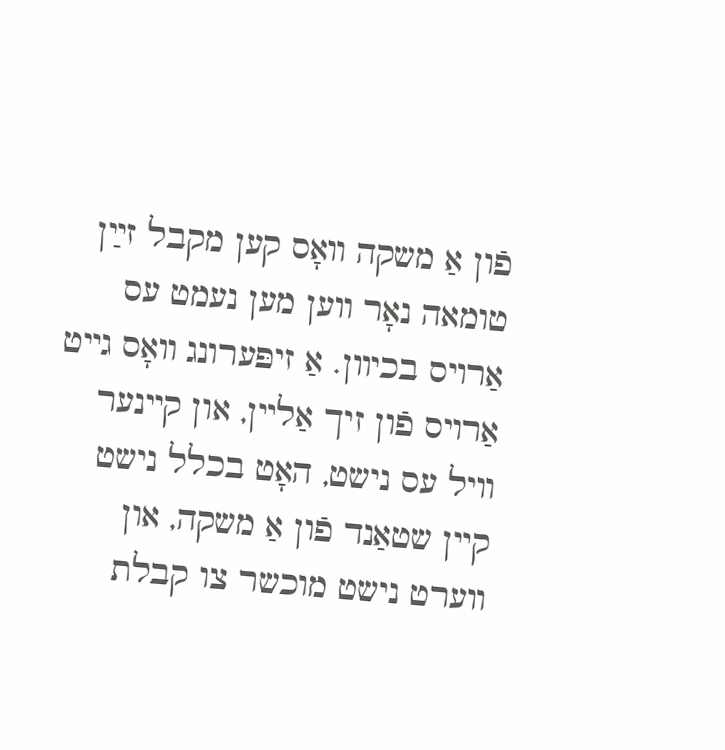פֿון אַ משקה װאָס קען מקבל זײַן טומאה נאָר װען מען נעמט עס אַרױס בכיװן. אַ זיפּערונג װאָס גײט אַרױס פֿון זיך אַלײן, און קײנער װיל עס נישט, האָט בכלל נישט קײן שטאַנד פֿון אַ משקה, און װערט נישט מוכשר צו קבלת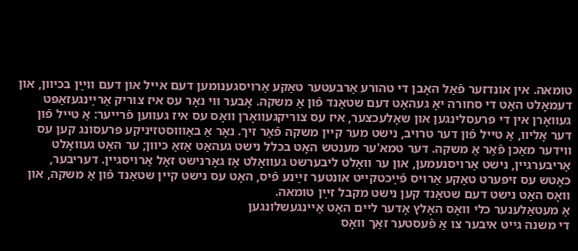טומאה. אין אונדזער פֿאַל האָבן די טהורע אַרבעטער טאַקע אַרױסגענומען דעם אײל און דעם װײַן בכיװן, און דעמאָלט האָט די סחורה יאָ געהאַט דעם שטאַנד פֿון אַ משקה. אָבער װי נאָר עס איז צוריק אַרײַנגעזאַפּט געװאָרן אין די פּרעסלינגען און שאָלעכצער, איז עס צוריקגעװאָרן װאָס עס איז געװען פֿרײער: אַ טײל פֿון דער אָליװ, אַ טײל פֿון דער טרױב, נישט מער קײן משקה פֿאַר זיך. נאָר אַ באַװוסטזיניקע פּרעסונג קען עס װידער מאַכן פֿאַר אַ משקה. דער טמא'ער מענטש האָט בכלל נישט געהאַט אַזאַ כיװן; ער האָט געװאָלט אַריבערגײן, נישט אַרױסנעמען, און ער װאָלט ליבערשט געװאָלט אַז גאָרנישט זאָל אַרױסגײן. דעריבער, כאָטש עס זיפּערט טאַקע אַרױס פֿײַכטקײט אונטער זײַנע פֿיס, האָט עס נישט קײן שטאַנד פֿון אַ משקה, און װאָס האָט נישט דעם שטאַנד קען נישט מקבל זײַן טומאה.
אַ מעטאַלענער כלי װאָס האָלץ אָדער לײם האָט אַײנגעשלונגען
די משנה גײט איבער צו אַ פֿעסטער זאַך װאָס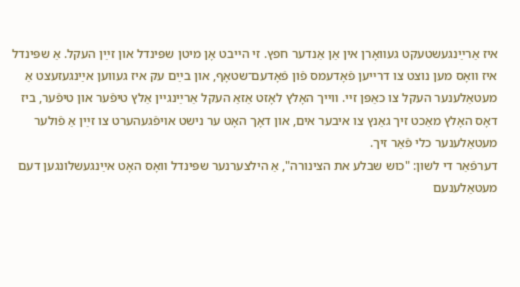איז אַרײַנגעשטעקט געװאָרן אין אַן אַנדער חפץ. זי הײבט אָן מיטן שפּינדל און זײַן העקל. אַ שפּינדל איז װאָס מען נוצט צו דרײען פֿאָדעמס פֿון פֿאָדעם־שטאָף, און בײַם עק איז געװען אײַנגעזעצט אַ מעטאַלענער העקל צו כאַפּן זײ. װײך האָלץ לאָזט אַזאַ העקל אַרײַנגײן אַלץ טיפֿער און טיפֿער, ביז דאָס האָלץ מאַכט זיך גאַנץ צו איבער אים, און דאָך האָט ער נישט אױפֿגעהערט צו זײַן אַ פֿולער מעטאַלענער כלי פֿאַר זיך.
דערפֿאַר די לשון: "כוש שבלע את הצינורה", אַ הילצערנער שפּינדל װאָס האָט אײַנגעשלונגען דעם מעטאַלענעם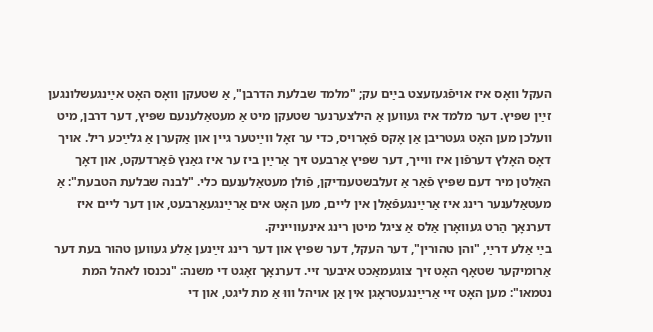העקל װאָס איז אױפֿגעזעצט בײַם עק; "מלמד שבלעת הדרבן", אַ שטעקן װאָס האָט אײַנגעשלונגען זײַן שפּיץ. דער מלמד איז געװען אַ הילצערנער שטעקן מיט אַ מעטאַלענעם שפּיץ, דער דרבן, מיט װעלכן מען האָט געטריבן אַן אָקס פֿאָרױס, כדי ער זאָל װײַטער גײן און אַקערן אַ גלײַכע ריל. אױך דאָס האָלץ דערפֿון איז װײך, דער שפּיץ אַרבעט זיך אַרײַן ביז ער איז גאַנץ פֿאַרדעקט, און דאָך האַלטן מיר דעם שפּיץ פֿאַר אַ זעלבשטענדיקן, פֿולן מעטאַלענעם כלי. "לבנה שבלעת הטבעת": אַ מעטאַלענער רינג איז אַרײַנגעפֿאַלן אין לײם, מען האָט אים אַרײַנגעאַרבעט, און דער לײם איז דערנאָך הַרט געװאָרן אַלס אַ ציגל מיטן רינג אינעװײניק.
בײַ אַלע דרײַ, "והן טהורין", דער העקל, דער שפּיץ און דער רינג זײַנען אַלע געװען טהור בעת דער אַרומיקער שטאָף האָט זיך צוגעמאַכט איבער זײ. דערנאָך זאָגט די משנה: "נכנסו לאהל המת נטמאו": מען האָט זײ אַרײַנגעטראָגן אין אַן אױהל װוּ אַ מת ליגט, און די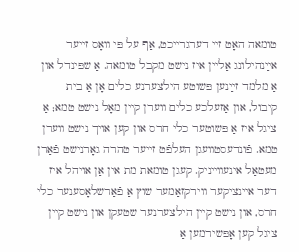טומאה האָט זײ דערגרײכט, אַף על פּי װאָס זײער אײַנהילונג אַלײן איז נישט מקבל טומאה. אַ שפּינדל און אַ מלמד זײַנען פּשוטע הילצערנע כלים אָן אַ בית קיבול, און אַזעלכע כלים װערן קײן מאָל נישט טמא; אַ ציגל איז אַ פּשוטער כלי חרס און קען אױך נישט װערן טמא. פֿונדעסטװעגן העלפֿט זײער טהרה גאָרנישט פֿאַרן מעטאַל אינעװײניק. קעגן טומאת מת אין אַן אױהל איז דער אײנציקער װירקזאַמער שוץ אַ פֿאַרשלאָסענער כלי חרס, און נישט קײן הילצערנער שטעקן און נישט קײן ציגל קען אָפּשירמען אַ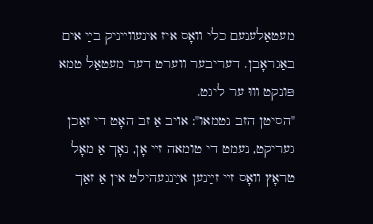מעטאַלענעם כלי װאָס איז אינעװײניק בײַ אים באַגראָבן. דעריבער װערט דער מעטאַל טמא פּונקט װוּ ער ליגט.
"הסיטן הזב נטמאו": אױב אַ זב האָט די זאַכן געריקט, נעמט די טומאה זײ אָן, נאָך אַ מאָל טראָץ װאָס זײ זײַנען אײַנגעהילט אין אַ זאַך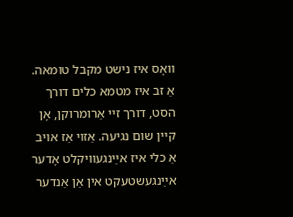װאָס איז נישט מקבל טומאה. אַ זב איז מטמא כלים דורך הסט, דורך זײ אַרומרוקן, אָן קײן שום נגיעה. אַזױ אַז אױב אַ כלי איז אײַנגעװיקלט אָדער אײַנגעשטעקט אין אַן אַנדער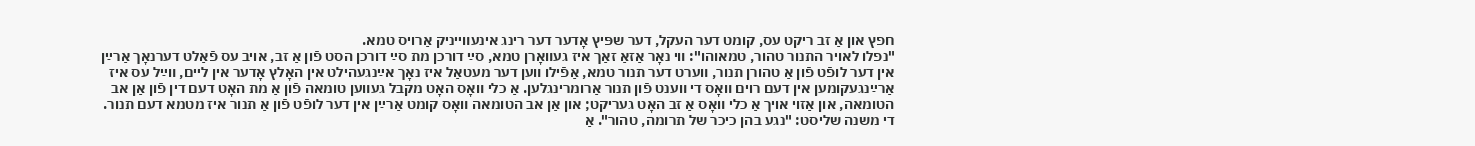חפץ און אַ זב ריקט עס, קומט דער העקל, דער שפּיץ אָדער דער רינג אינעװײניק אַרױס טמא.
"נפלו לאויר התנור טהור, טמאוהו": װי נאָר אַזאַ זאַך איז געװאָרן טמא, סײַ דורכן מת סײַ דורכן הסט פֿון אַ זב, אױב עס פֿאַלט דערנאָך אַרײַן אין דער לופֿט פֿון אַ טהורן תנור, װערט דער תנור טמא, אַפֿילו װען דער מעטאַל איז נאָך אײַנגעהילט אין האָלץ אָדער אין לײם, װײַל עס איז אַרײַנגעקומען אין דעם רױם װאָס די װענט פֿון תנור אַרומרינגלען. אַ כלי װאָס האָט מקבל געװען טומאה פֿון אַ מת האָט דעם דין פֿון אַן אב הטומאה, און אַזױ אױך אַ כלי װאָס אַ זב האָט געריקט; און אַן אב הטומאה װאָס קומט אַרײַן אין דער לופֿט פֿון אַ תנור איז מטמא דעם תנור.
די משנה שליסט: "נגע בהן כיכר של תרומה, טהור". אַ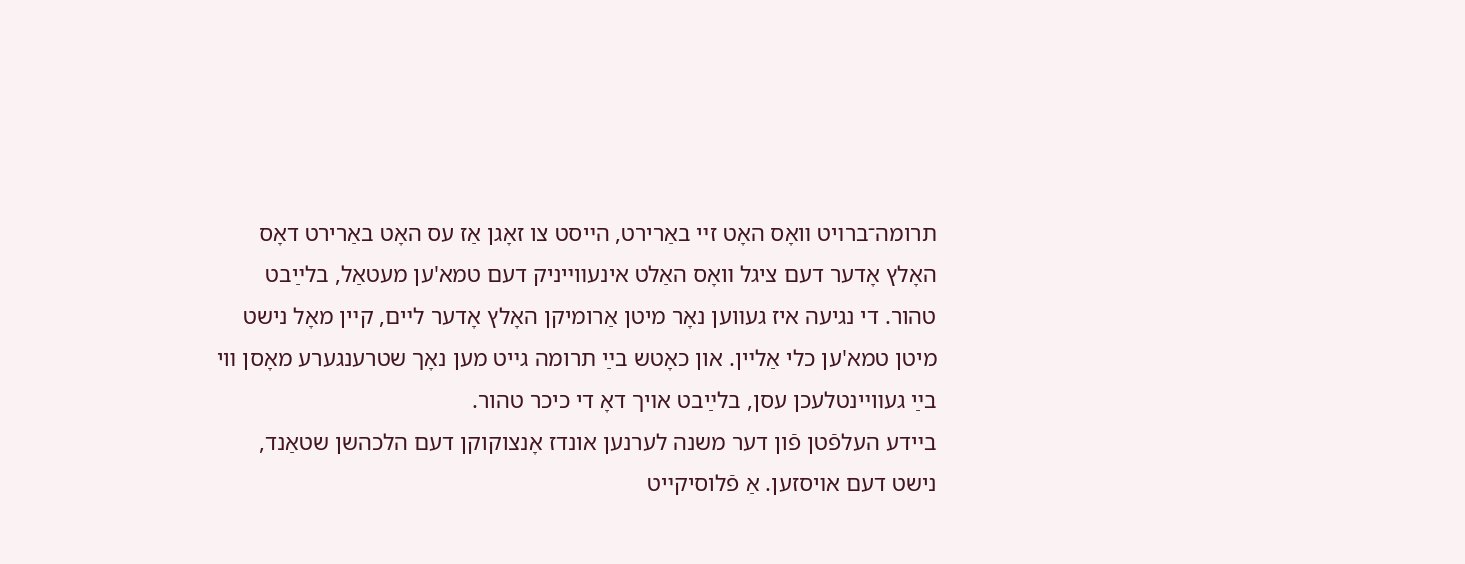תרומה־ברױט װאָס האָט זײ באַרירט, הײסט צו זאָגן אַז עס האָט באַרירט דאָס האָלץ אָדער דעם ציגל װאָס האַלט אינעװײניק דעם טמא'ען מעטאַל, בלײַבט טהור. די נגיעה איז געװען נאָר מיטן אַרומיקן האָלץ אָדער לײם, קײן מאָל נישט מיטן טמא'ען כלי אַלײן. און כאָטש בײַ תרומה גײט מען נאָך שטרענגערע מאָסן װי בײַ געװײנטלעכן עסן, בלײַבט אױך דאָ די כיכר טהור.
בײדע העלפֿטן פֿון דער משנה לערנען אונדז אָנצוקוקן דעם הלכהשן שטאַנד, נישט דעם אױסזען. אַ פֿלוסיקײט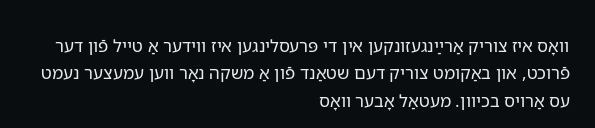װאָס איז צוריק אַרײַנגעזונקען אין די פּרעסלינגען איז װידער אַ טײל פֿון דער פֿרוכט, און באַקומט צוריק דעם שטאַנד פֿון אַ משקה נאָר װען עמעצער נעמט עס אַרױס בכיװן. מעטאַל אָבער װאָס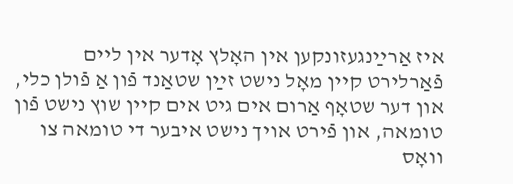איז אַרײַנגעזונקען אין האָלץ אָדער אין לײם פֿאַרלירט קײן מאָל נישט זײַן שטאַנד פֿון אַ פֿולן כלי, און דער שטאָף אַרום אים גיט אים קײן שוץ נישט פֿון טומאה, און פֿירט אױך נישט איבער די טומאה צו װאָס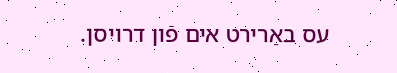עס באַרירט אים פֿון דרױסן.